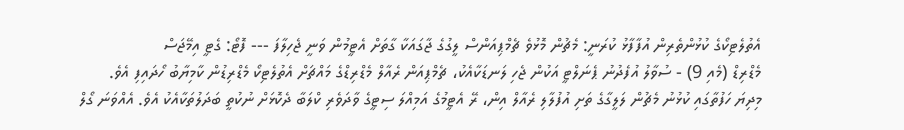އެތުލެޓިކޯގެ ކުޅުންތެރިން އުފާފާޅު ކުރަނީ: މެޗުން މޮޅުވެ ޗެމްޕިއަންސް ލީގުގެ ޖާގައަކާ ގާތަށް އެޓީމުން ވަނީ ޖެހިލާފަ --- ފޮޓޯ: ގެޓީ އިމޭޖަސް
މެޑްރިޑް (މެއި 9) - ސުވާލު އުފެދުނު ޕެނަލްޓީ އަކުން ޖެހި ލަނޑަކާއެކު، ޗެމްޕިއަން ރެއާލް މެޑްރިޑްގެ މައްޗަށް އެތުލެޓިކޯ މެޑްރިޑުން ކާމިޔާބު ހޯދައިފި އެވެ.
މިދިޔަ ހަފުތާގައި ކުޅުނު މެޗުން ލަލީގާގެ ތަށި އުފުލާލި ރެއާލް އިން، ރޭ އެޓީމުގެ އަމިއްލަ ސިޓީގެ ވާދަވެރި ކްލަބާ ދެކޮޅަށް ނުކުތީ ބަދަލުތަކާއެކު އެވެ. އެއްވަނަ ގޯލް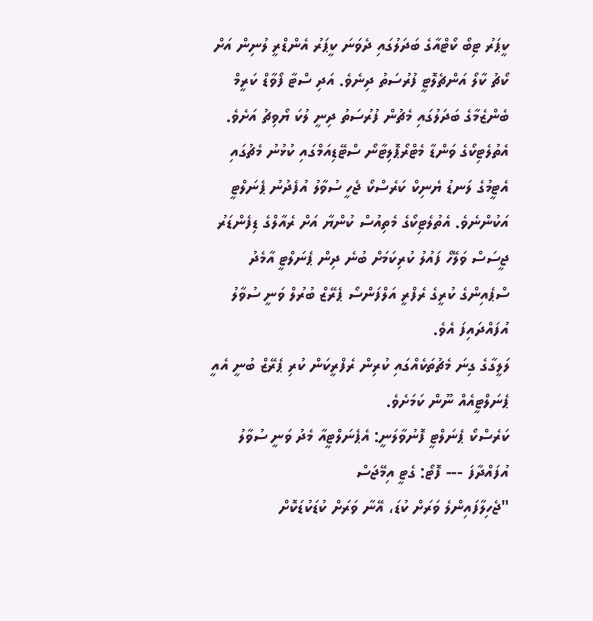ކީޕަރު ޓިބޯ ކޯޓްއާގެ ބަދަލުގައި ދެވަނަ ކީޕަރު އެންޑްރީ ލުނިން އަށް ކޯޗު ކާލޯ އަންޗެލޮޓީ ފުރުސަތު ދިނެވެ. އަދި ސްޓާ ފޯވާޑް ކަރީމް ބެންޒެމާގެ ބަދަލުގައި މެޗުން ފުރުސަތު ދިނީ ލުކަ ޔޯވިޗު އަށެވެ.
އެތުލެޓިކޯގެ ވަންޑާ މެޓްރޯޕޮލިޓާނޯ ސްޓޭޑިއަމްގައި ކުޅުނު މެޗުގައި އެޓީމުގެ ލަނޑު ޔެނިކް ކަރެސްކޯ ޖެހީ ސުވާލު އުފެދުނު ޕެނަލްޓީ އަކުންނެވެ. އެތުލެޓިކޯގެ މެތިއުސް ކުންޔާ އަށް ރެއާލްގެ ޑިފެންޑަރު ޖީސަސް ވަލޭހޯ ފައުލު ކުރިކަމަށް ބުނެ ދިން ޕެނަލްޓީ އާމެދު ސްޕެއިންގެ ކުރީގެ ރެފްރީ އަލްފަންސޯ ޕެރޭޒް ބުރުލް ވަނީ ސުވާލު އުފައްދައިފަ އެވެ.
ލަލީގާގެ ގިނަ މެޗުތަކެއްގައި ކުރިން ރެފްރީކަން ކުރި ޕެރޭޒް ބުނީ އެއީ ޕެނަލްޓީއެއް ނޫން ކަމަށެވެ.
ކަރެސްކޯ ޕެނަލްޓީ ފޮނުވާލަނީ: އެޕެނަލްޓީއާ މެދު ވަނީ ސުވާލު އުފައްދާފަ --- ފޮޓޯ: ގެޓީ އިމޭޖަސް
"ޖެހިލާފައިންލެ ވަރަށް ކުޑަ، އޭނާ ވަރަށް ކުޑަކުޑަކޮށް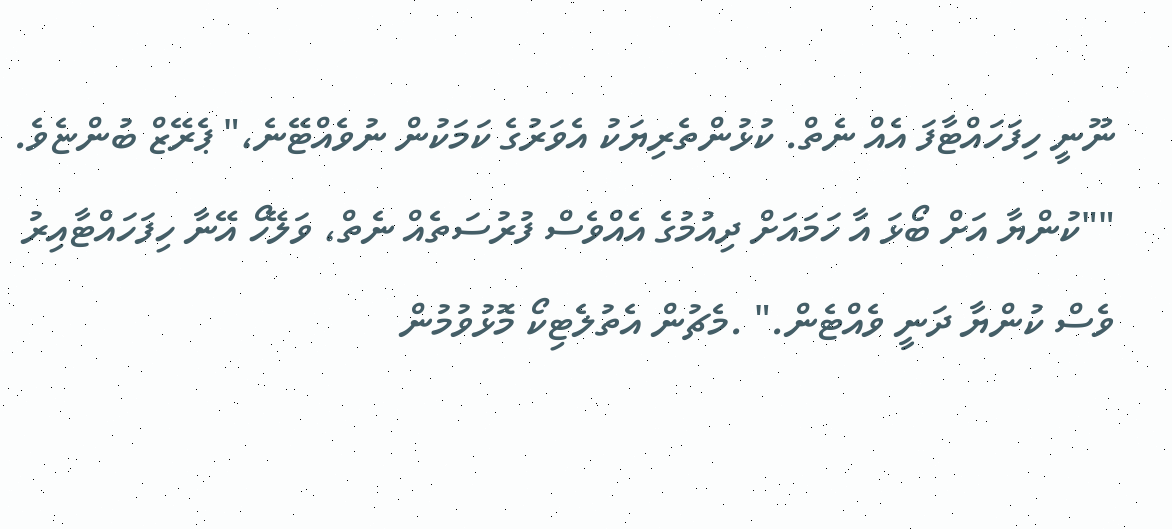ނޫނީ ހިފަހައްޓާފަ އެއް ނެތް. ކުޅުންތެރިޔަކު އެވަރުގެ ކަމަކުން ނުވެއްޓޭނެ،" ޕެރޭޒް ބުންޏެވެ.
""ކުންޔާ އަށް ބޯޅަ އާ ހަމައަށް ދިއުމުގެ އެއްވެސް ފުރުސަތެއް ނެތް، ވަލޭހޯ އޭނާ ހިފަހައްޓާއިރު ވެސް ކުންޔާ ދަނީ ވެއްޓެން." .މެޗުން އެތުލެޓިކޯ މޮޅުވުމުން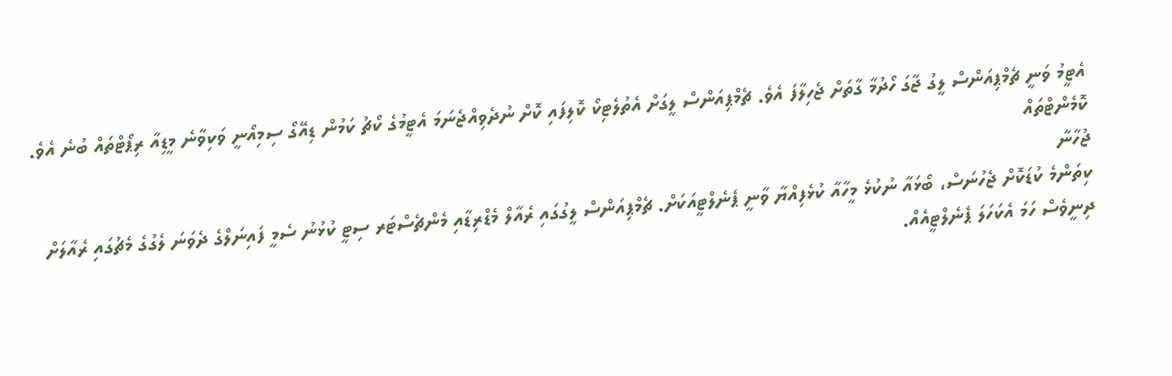އެޓީމު ވަނީ ޗެމްޕިއަންސް ލީގު ޖާގަ ހޯދުމާ ގާތަށް ޖެހިލާފަ އެވެ. ޗެމްޕިއަންސް ލީގަށް އެތުލެޓިކޯ ކޮލިފައި ކޮށް ނުދެވިއްޖެނަމަ އެޓީމުގެ ކޯޗު ކަމުން ޑިއޭގޯ ސިމިއޯނީ ވަކިވާނެ މީޑިއާ ރިޕޯޓްތައް ބުނެ އެވެ.
ކޮމެންޓްތައް
ޖުހާނާ
ކިތަންމެ ކުޑަކޮށް ޖެހުނަސް، ބޯޅައާ ނުކުޅެ މީހާއާ ކުޅެފިއްޔާ ވާނީ ޕެނެލްޓީއަކަށް. ޗެމްޕިއަންސް ލީގުގައި ރެއާލް މެޑްރިޑާއި މެންޗެސްޓަރ ސިޓީ ކުޅުނު ސެމީ ފައިނަލްގެ ދެވަނަ ލެގުގެ މެޗުގައި ރެއާލަށް ދިނީވެސް ހަމަ އެކަހަލަ ޕެނެލްޓީއެއް.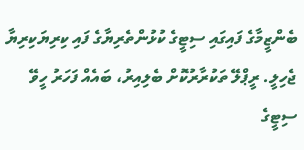ބެންޒީމާގެ ފައިގައި ސިޓީގެ ކުޅުންތެރިޔާގެ ފައި ކިރިޔަކިރިޔާ ޖެހިލީ. ރީޕްލޭ ތަކުރާރުކޮށް ބެލިއިރު، ބައެއް ފަހަރު ހީވޭ ސިޓީގެ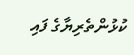ކުޅުންތެރިޔާގެ ފައި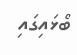ބޯޅައިގައި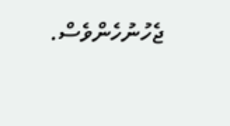ޖެހުނުހެންވެސް.